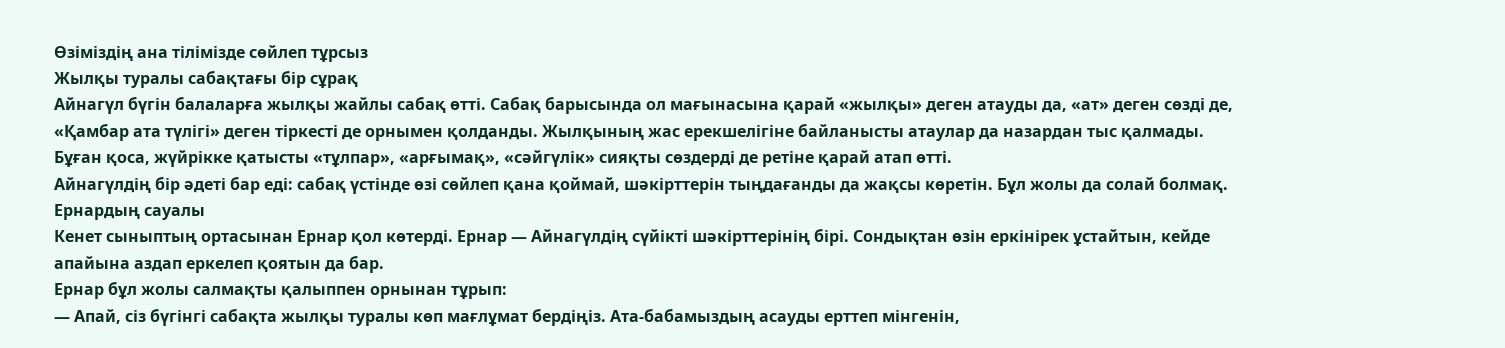Өзіміздің ана тілімізде сөйлеп тұрсыз
Жылқы туралы сабақтағы бір сұрақ
Айнагүл бүгін балаларға жылқы жайлы сабақ өтті. Сабақ барысында ол мағынасына қарай «жылқы» деген атауды да, «ат» деген сөзді де, «Қамбар ата түлігі» деген тіркесті де орнымен қолданды. Жылқының жас ерекшелігіне байланысты атаулар да назардан тыс қалмады. Бұған қоса, жүйрікке қатысты «тұлпар», «арғымақ», «сәйгүлік» сияқты сөздерді де ретіне қарай атап өтті.
Айнагүлдің бір әдеті бар еді: сабақ үстінде өзі сөйлеп қана қоймай, шәкірттерін тыңдағанды да жақсы көретін. Бұл жолы да солай болмақ.
Ернардың сауалы
Кенет сыныптың ортасынан Ернар қол көтерді. Ернар — Айнагүлдің сүйікті шәкірттерінің бірі. Сондықтан өзін еркінірек ұстайтын, кейде апайына аздап еркелеп қоятын да бар.
Ернар бұл жолы салмақты қалыппен орнынан тұрып:
— Апай, сіз бүгінгі сабақта жылқы туралы көп мағлұмат бердіңіз. Ата-бабамыздың асауды ерттеп мінгенін,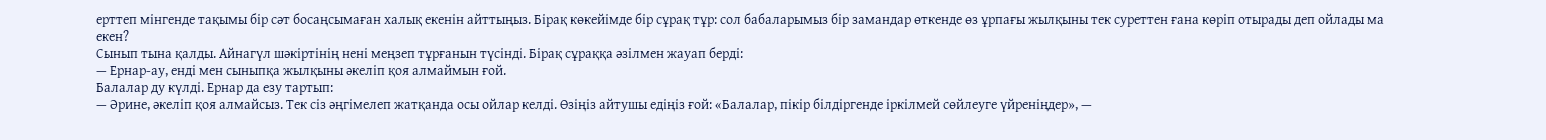ерттеп мінгенде тақымы бір сәт босаңсымаған халық екенін айттыңыз. Бірақ көкейімде бір сұрақ тұр: сол бабаларымыз бір замандар өткенде өз ұрпағы жылқыны тек суреттен ғана көріп отырады деп ойлады ма екен?
Сынып тына қалды. Айнагүл шәкіртінің нені меңзеп тұрғанын түсінді. Бірақ сұраққа әзілмен жауап берді:
— Ернар-ау, енді мен сыныпқа жылқыны әкеліп қоя алмаймын ғой.
Балалар ду күлді. Ернар да езу тартып:
— Әрине, әкеліп қоя алмайсыз. Тек сіз әңгімелеп жатқанда осы ойлар келді. Өзіңіз айтушы едіңіз ғой: «Балалар, пікір білдіргенде іркілмей сөйлеуге үйреніңдер», —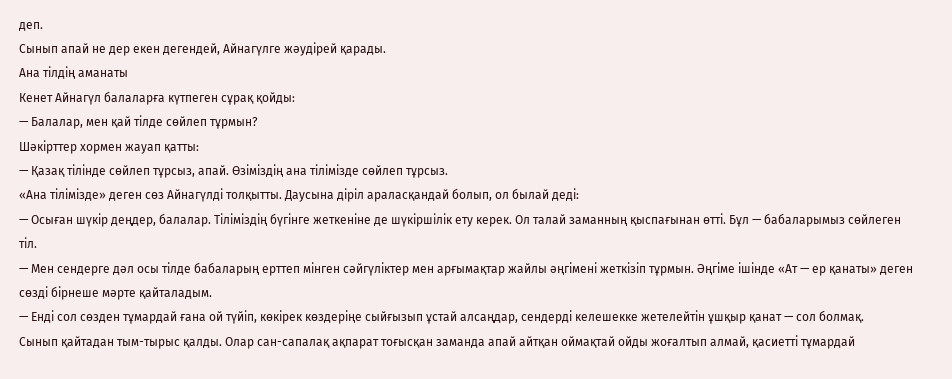деп.
Сынып апай не дер екен дегендей, Айнагүлге жәудірей қарады.
Ана тілдің аманаты
Кенет Айнагүл балаларға күтпеген сұрақ қойды:
— Балалар, мен қай тілде сөйлеп тұрмын?
Шәкірттер хормен жауап қатты:
— Қазақ тілінде сөйлеп тұрсыз, апай. Өзіміздің ана тілімізде сөйлеп тұрсыз.
«Ана тілімізде» деген сөз Айнагүлді толқытты. Даусына діріл араласқандай болып, ол былай деді:
— Осыған шүкір деңдер, балалар. Тіліміздің бүгінге жеткеніне де шүкіршілік ету керек. Ол талай заманның қыспағынан өтті. Бұл — бабаларымыз сөйлеген тіл.
— Мен сендерге дәл осы тілде бабаларың ерттеп мінген сәйгүліктер мен арғымақтар жайлы әңгімені жеткізіп тұрмын. Әңгіме ішінде «Ат — ер қанаты» деген сөзді бірнеше мәрте қайталадым.
— Енді сол сөзден тұмардай ғана ой түйіп, көкірек көздеріңе сыйғызып ұстай алсаңдар, сендерді келешекке жетелейтін ұшқыр қанат — сол болмақ.
Сынып қайтадан тым-тырыс қалды. Олар сан-сапалақ ақпарат тоғысқан заманда апай айтқан оймақтай ойды жоғалтып алмай, қасиетті тұмардай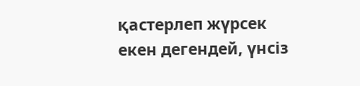қастерлеп жүрсек екен дегендей, үнсіз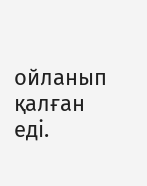ойланып қалған еді.